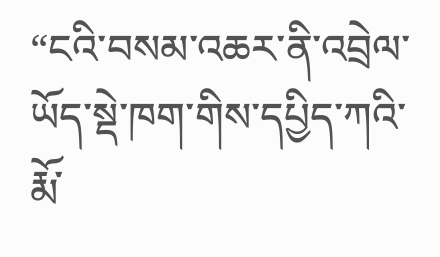“ངའི་བསམ་འཆར་ནི་འབྲེལ་ཡོད་སྡེ་ཁག་གིས་དཔྱིད་ཀའི་རྨོ་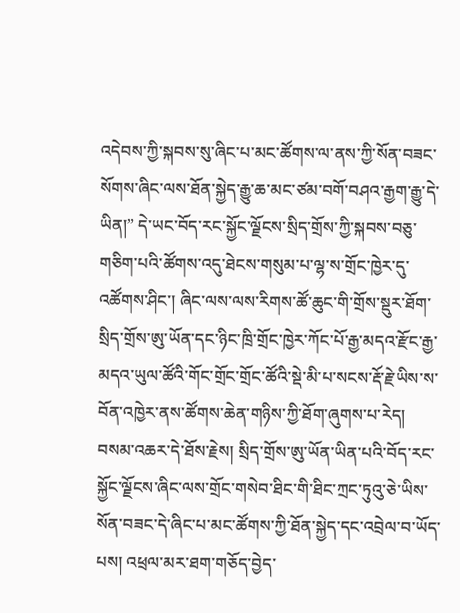འདེབས་ཀྱི་སྐབས་སུ་ཞིང་པ་མང་ཚོགས་ལ་ནས་ཀྱི་སོན་བཟང་སོགས་ཞིང་ལས་ཐོན་སྐྱེད་རྒྱུ་ཆ་མང་ཙམ་བགོ་བཤའ་རྒྱག་རྒྱུ་དེ་ཡིན།” དེ་ཡང་བོད་རང་སྐྱོང་ལྗོངས་སྲིད་གྲོས་ཀྱི་སྐབས་བཅུ་གཅིག་པའི་ཚོགས་འདུ་ཐེངས་གསུམ་པ་ལྷ་ས་གྲོང་ཁྱེར་དུ་འཚོགས་ཤིང་། ཞིང་ལས་ལས་རིགས་ཚོ་ཆུང་གི་གྲོས་སྡུར་ཐོག་སྲིད་གྲོས་ཨུ་ཡོན་དང་ཉིང་ཁྲི་གྲོང་ཁྱེར་ཀོང་པོ་རྒྱ་མདའ་རྫོང་རྒྱ་མདའ་ཡུལ་ཚོའི་གོང་གྲོང་གྲོང་ཚོའི་སྡེ་མི་པ་སངས་རྡོ་རྗེ་ཡིས་ས་བོན་འཁྱེར་ནས་ཚོགས་ཆེན་གཉིས་ཀྱི་ཐོག་ཞུགས་པ་རེད། བསམ་འཆར་དེ་ཐོས་རྗེས། སྲིད་གྲོས་ཨུ་ཡོན་ཡིན་པའི་བོད་རང་སྐྱོང་ལྗོངས་ཞིང་ལས་གྲོང་གསེབ་ཐིང་གི་ཐིང་ཀྲང་ཏུའུ་ཅེ་ཡིས་སོན་བཟང་དེ་ཞིང་པ་མང་ཚོགས་ཀྱི་ཐོན་སྐྱེད་དང་འབྲེལ་བ་ཡོད་པས། འཕྲལ་མར་ཐག་གཅོད་བྱེད་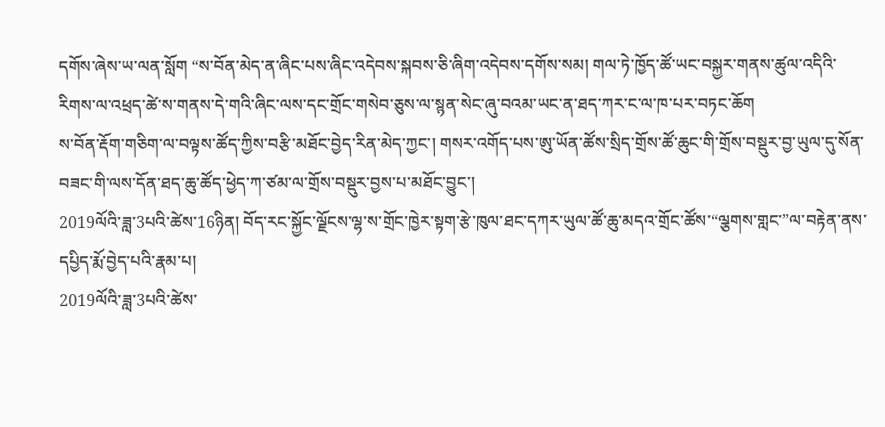དགོས་ཞེས་ཡ་ལན་སློག “ས་བོན་མེད་ན་ཞིང་པས་ཞིང་འདེབས་སྐབས་ཅི་ཞིག་འདེབས་དགོས་སམ། གལ་ཏེ་ཁྱོད་ཚོ་ཡང་བསྐྱར་གནས་ཚུལ་འདིའི་རིགས་ལ་འཕྲད་ཚེ་ས་གནས་དེ་གའི་ཞིང་ལས་དང་གྲོང་གསེབ་ཅུས་ལ་སྙན་སེང་ཞུ་བའམ་ཡང་ན་ཐད་ཀར་ང་ལ་ཁ་པར་བཏང་ཆོག
ས་བོན་རྡོག་གཅིག་ལ་བལྟས་ཚོད་ཀྱིས་བརྩི་མཐོང་བྱེད་རིན་མེད་ཀྱང་། གསར་འགོད་པས་ཨུ་ཡོན་ཚོས་སྲིད་གྲོས་ཚོ་ཆུང་གི་གྲོས་བསྡུར་བྱ་ཡུལ་དུ་སོན་བཟང་གི་ལས་དོན་ཐད་ཆུ་ཚོད་ཕྱེད་ཀ་ཙམ་ལ་གྲོས་བསྡུར་བྱས་པ་མཐོང་བྱུང་།
2019ལོའི་ཟླ་3པའི་ཚེས་16ཉིན། བོད་རང་སྐྱོང་ལྗོངས་ལྷ་ས་གྲོང་ཁྱེར་སྟག་རྩེ་ཁུལ་ཐང་དཀར་ཡུལ་ཚོ་ཆུ་མདའ་གྲོང་ཚོས་“ལྕགས་གླང་”ལ་བརྟེན་ནས་དཔྱིད་རྨོ་བྱེད་པའི་རྣམ་པ།
2019ལོའི་ཟླ་3པའི་ཚེས་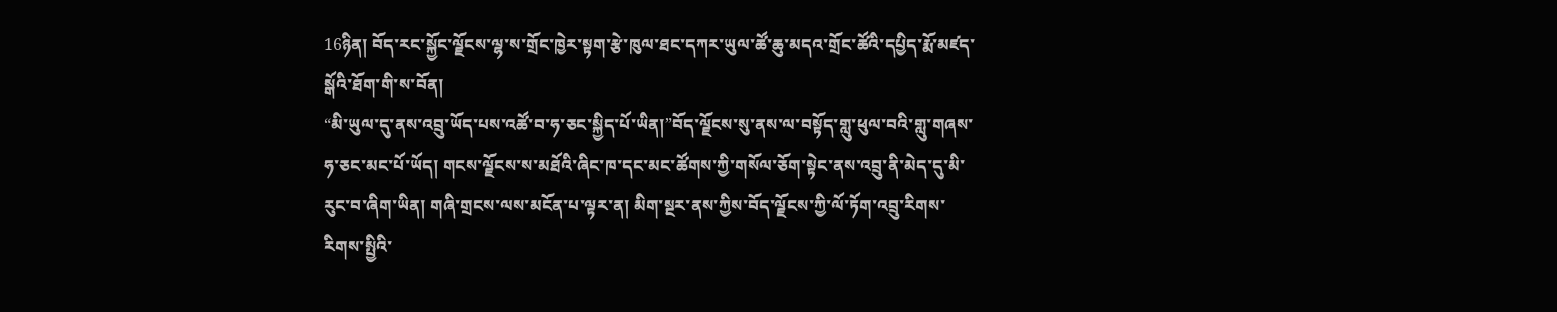16ཉིན། བོད་རང་སྐྱོང་ལྗོངས་ལྷ་ས་གྲོང་ཁྱེར་སྟག་རྩེ་ཁུལ་ཐང་དཀར་ཡུལ་ཚོ་ཆུ་མདའ་གྲོང་ཚོའི་དཔྱིད་རྨོ་མཛད་སྒོའི་ཐོག་གི་ས་བོན།
“མི་ཡུལ་དུ་ནས་འབྲུ་ཡོད་པས་འཚོ་བ་ཧ་ཅང་སྐྱིད་པོ་ཡིན།”བོད་ལྗོངས་སུ་ནས་ལ་བསྟོད་གླུ་ཕུལ་བའི་གླུ་གཞས་ཧ་ཅང་མང་པོ་ཡོད། གངས་ལྗོངས་ས་མཐོའི་ཞིང་ཁ་དང་མང་ཚོགས་ཀྱི་གསོལ་ཅོག་སྟེང་ནས་འབྲུ་ནི་མེད་དུ་མི་རུང་བ་ཞིག་ཡིན། གཞི་གྲངས་ལས་མངོན་པ་ལྟར་ན། མིག་སྔར་ནས་ཀྱིས་བོད་ལྗོངས་ཀྱི་ལོ་ཏོག་འབྲུ་རིགས་རིགས་སྤྱིའི་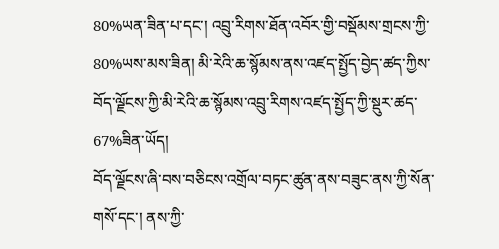80%ཡན་ཟིན་པ་དང་། འབྲུ་རིགས་ཐོན་འབོར་གྱི་བསྡོམས་གྲངས་ཀྱི་80%ཡས་མས་ཟིན། མི་རེའི་ཆ་སྙོམས་ནས་འཛད་སྤྱོད་བྱེད་ཚད་ཀྱིས་བོད་ལྗོངས་ཀྱི་མི་རེའི་ཆ་སྙོམས་འབྲུ་རིགས་འཛད་སྤྱོད་ཀྱི་སྡུར་ཚད་67%ཟིན་ཡོད།
བོད་ལྗོངས་ཞི་བས་བཅིངས་འགྲོལ་བཏང་ཚུན་ནས་བཟུང་ནས་ཀྱི་སོན་གསོ་དང་། ནས་ཀྱི་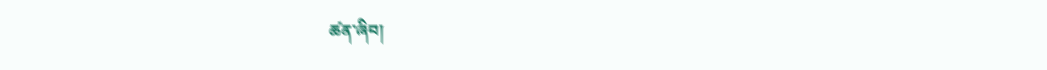ཚན་ཞིབ།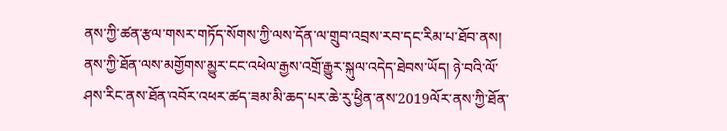ནས་ཀྱི་ཚན་རྩལ་གསར་གཏོད་སོགས་ཀྱི་ལས་དོན་ལ་གྲུབ་འབྲས་རབ་དང་རིམ་པ་ཐོབ་ནས། ནས་ཀྱི་ཐོན་ལས་མགྱོགས་མྱུར་ངང་འཕེལ་རྒྱས་འགྲོ་རྒྱུར་སྐུལ་འདེད་ཐེབས་ཡོད། ཉེ་བའི་ལོ་ཤས་རིང་ནས་ཐོན་འབོར་འཕར་ཚད་ཟམ་མི་ཆད་པར་ཆེ་རུ་ཕྱིན་ནས་2019ལོར་ནས་ཀྱི་ཐོན་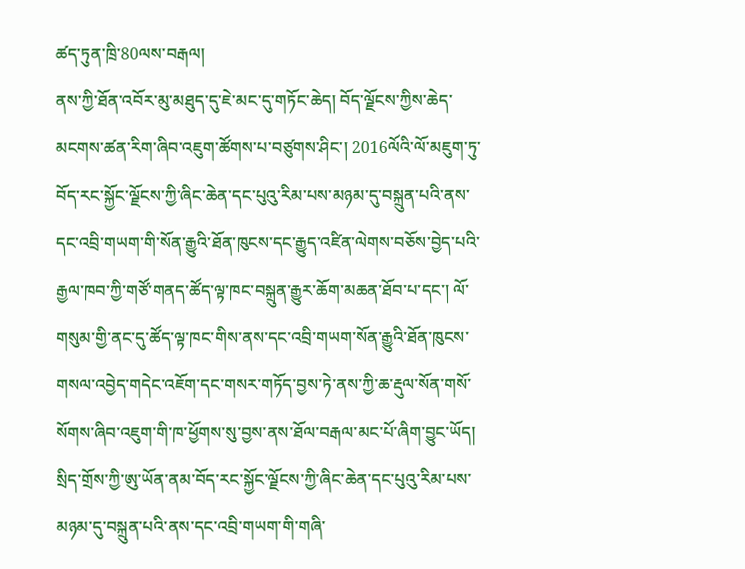ཚད་ཏུན་ཁྲི་80ལས་བརྒལ།
ནས་ཀྱི་ཐོན་འབོར་མུ་མཐུད་དུ་ཇེ་མང་དུ་གཏོང་ཆེད། བོད་ལྗོངས་ཀྱིས་ཆེད་མངགས་ཚན་རིག་ཞིབ་འཇུག་ཚོགས་པ་བཙུགས་ཤིང་། 2016ལོའི་ལོ་མཇུག་ཏུ་བོད་རང་སྐྱོང་ལྗོངས་ཀྱི་ཞིང་ཆེན་དང་པུའུ་རིམ་པས་མཉམ་དུ་བསྐྲུན་པའི་ནས་དང་འབྲི་གཡག་གི་སོན་རྒྱུའི་ཐོན་ཁུངས་དང་རྒྱུད་འཛིན་ལེགས་བཅོས་བྱེད་པའི་རྒྱལ་ཁབ་ཀྱི་གཙོ་གནད་ཚོད་ལྟ་ཁང་བསྐྲུན་རྒྱུར་ཆོག་མཆན་ཐོབ་པ་དང་། ལོ་གསུམ་གྱི་ནང་དུ་ཚོད་ལྟ་ཁང་གིས་ནས་དང་འབྲི་གཡག་སོན་རྒྱུའི་ཐོན་ཁུངས་གསལ་འབྱེད་གདེང་འཇོག་དང་གསར་གཏོད་བྱས་ཏེ་ནས་ཀྱི་ཆ་རྡུལ་སོན་གསོ་སོགས་ཞིབ་འཇུག་གི་ཁ་ཕྱོགས་སུ་བྱས་ནས་ཐོལ་བརྒལ་མང་པོ་ཞིག་བྱུང་ཡོད།
སྲིད་གྲོས་ཀྱི་ཨུ་ཡོན་ནམ་བོད་རང་སྐྱོང་ལྗོངས་ཀྱི་ཞིང་ཆེན་དང་པུའུ་རིམ་པས་མཉམ་དུ་བསྐྲུན་པའི་ནས་དང་འབྲི་གཡག་གི་གཞི་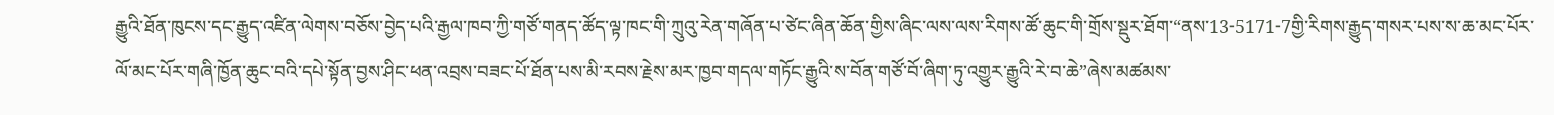རྒྱུའི་ཐོན་ཁུངས་དང་རྒྱུད་འཛིན་ལེགས་བཅོས་བྱེད་པའི་རྒྱལ་ཁབ་ཀྱི་གཙོ་གནད་ཚོད་ལྟ་ཁང་གི་ཀྲུའུ་རེན་གཞོན་པ་ཙེང་ཞིན་ཆོན་གྱིས་ཞིང་ལས་ལས་རིགས་ཚོ་ཆུང་གི་གྲོས་སྡུར་ཐོག་“ནས་13-5171-7གྱི་རིགས་རྒྱུད་གསར་པས་ས་ཆ་མང་པོར་ལོ་མང་པོར་གཞི་ཁྱོན་ཆུང་བའི་དཔེ་སྟོན་བྱས་ཤིང་ཕན་འབྲས་བཟང་པོ་ཐོན་པས་མི་རབས་རྗེས་མར་ཁྱབ་གདལ་གཏོང་རྒྱུའི་ས་བོན་གཙོ་བོ་ཞིག་ཏུ་འགྱུར་རྒྱུའི་རེ་བ་ཆེ”ཞེས་མཚམས་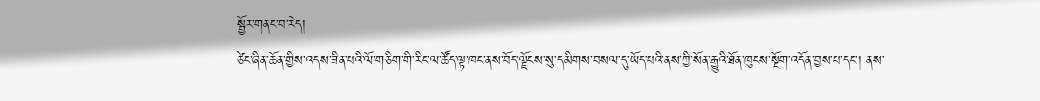སྦྱོར་གནང་བ་རེད།
ཙེང་ཞིན་ཆོན་གྱིས་འདས་ཟིན་པའི་ལོ་གཅིག་གི་རིང་ལ་ཚོད་ལྟ་ཁང་ནས་བོད་ལྗོངས་སུ་དམིགས་བསལ་དུ་ཡོད་པའི་ནས་ཀྱི་སོན་རྒྱུའི་ཐོན་ཁུངས་སྔོག་འདོན་བྱས་པ་དང་། ནས་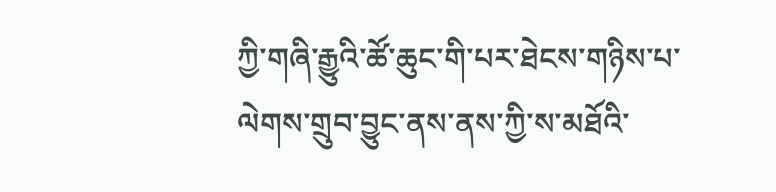ཀྱི་གཞི་རྒྱུའི་ཚོ་ཆུང་གི་པར་ཐེངས་གཉིས་པ་ལེགས་གྲུབ་བྱུང་ནས་ནས་ཀྱི་ས་མཐོའི་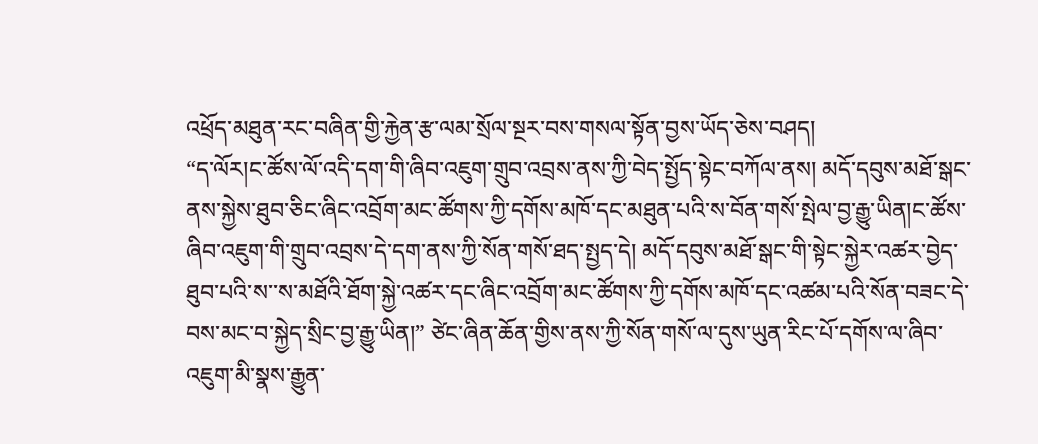འཕྲོད་མཐུན་རང་བཞིན་གྱི་རྐྱེན་རྩ་ལམ་སྲོལ་སྔར་བས་གསལ་སྟོན་བྱས་ཡོད་ཅེས་བཤད།
“ད་ལོར།ང་ཚོས་ལོ་འདི་དག་གི་ཞིབ་འཇུག་གྲུབ་འབྲས་ནས་ཀྱི་བེད་སྤྱོད་སྟེང་བཀོལ་ནས། མདོ་དབུས་མཐོ་སྒང་ནས་སྐྱེས་ཐུབ་ཅིང་ཞིང་འབྲོག་མང་ཚོགས་ཀྱི་དགོས་མཁོ་དང་མཐུན་པའི་ས་བོན་གསོ་སྤེལ་བྱ་རྒྱུ་ཡིན།ང་ཚོས་ཞིབ་འཇུག་གི་གྲུབ་འབྲས་དེ་དག་ནས་ཀྱི་སོན་གསོ་ཐད་སྤྱད་དེ། མདོ་དབུས་མཐོ་སྒང་གི་སྟེང་སྐྱེར་འཚར་བྱེད་ཐུབ་པའི་ས་་ས་མཐོའི་ཐོག་སྐྱེ་འཚར་དང་ཞིང་འབྲོག་མང་ཚོགས་ཀྱི་དགོས་མཁོ་དང་འཚམ་པའི་སོན་བཟང་དེ་བས་མང་བ་སྐྱེད་སྲིང་བྱ་རྒྱུ་ཡིན།” ཙེང་ཞིན་ཆོན་གྱིས་ནས་ཀྱི་སོན་གསོ་ལ་དུས་ཡུན་རིང་པོ་དགོས་ལ་ཞིབ་འཇུག་མི་སྣས་རྒྱུན་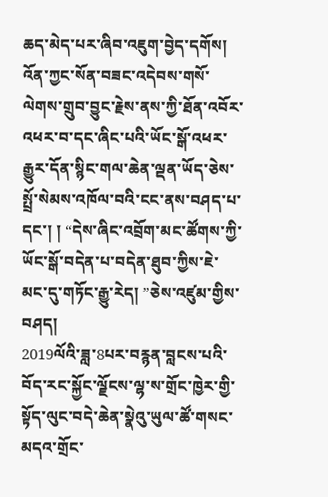ཆད་མེད་པར་ཞིབ་འཇུག་བྱེད་དགོས། འོན་ཀྱང་སོན་བཟང་འདེབས་གསོ་ལེགས་གྲུབ་བྱུང་རྗེས་ནས་ཀྱི་ཐོན་འབོར་འཕར་བ་དང་ཞིང་པའི་ཡོང་སྒོ་འཕར་རྒྱུར་དོན་སྙིང་གལ་ཆེན་ལྡན་ཡོད་ཅེས་སྤྲོ་སེམས་འཁོལ་བའི་ངང་ནས་བཤད་པ་དང་། ། “དེས་ཞིང་འབྲོག་མང་ཚོགས་ཀྱི་ཡོང་སྒོ་བདེན་པ་བདེན་ཐུབ་ཀྱིས་ཇེ་མང་དུ་གཏོང་རྒྱུ་རེད། ”ཅེས་འཛུམ་གྱིས་བཤད།
2019ལོའི་ཟླ་8པར་བརྙན་བླངས་པའི་བོད་རང་སྐྱོང་ལྗོངས་ལྷ་ས་གྲོང་ཁྱེར་གྱི་སྟོད་ལུང་བདེ་ཆེན་སྣེའུ་ཡུལ་ཚོ་གསང་མདའ་གྲོང་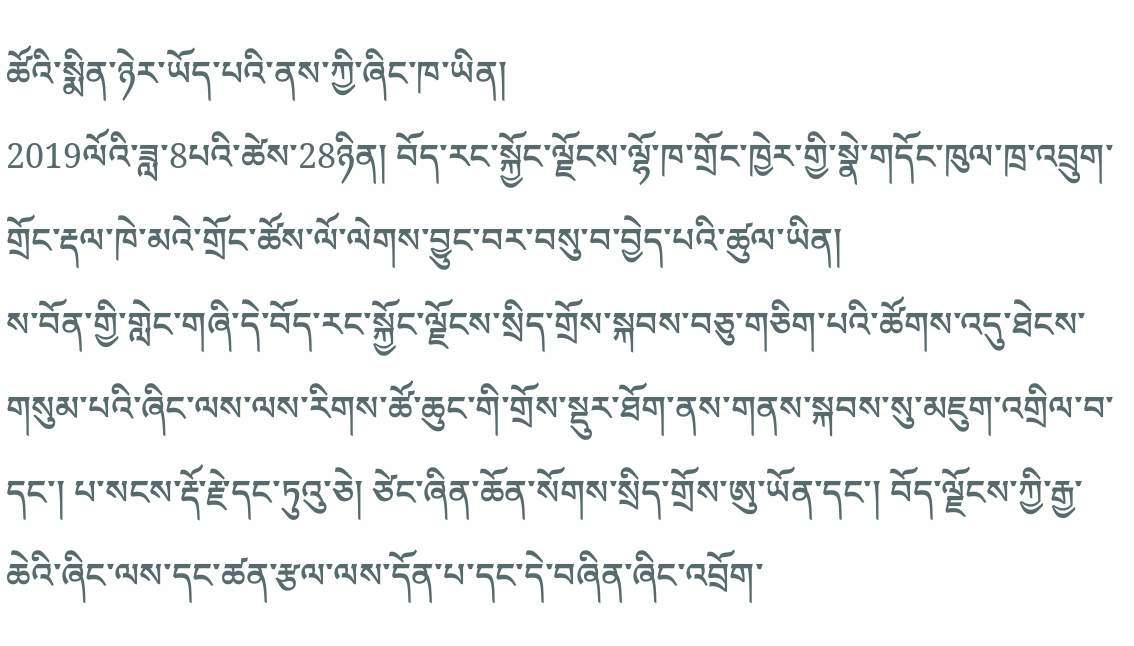ཚོའི་སྨིན་ཉེར་ཡོད་པའི་ནས་ཀྱི་ཞིང་ཁ་ཡིན།
2019ལོའི་ཟླ་8པའི་ཚེས་28ཉིན། བོད་རང་སྐྱོང་ལྗོངས་ལྷོ་ཁ་གྲོང་ཁྱེར་གྱི་སྣེ་གདོང་ཁུལ་ཁྲ་འབྲུག་གྲོང་རྡལ་ཁེ་མའེ་གྲོང་ཚོས་ལོ་ལེགས་བྱུང་བར་བསུ་བ་བྱེད་པའི་ཚུལ་ཡིན།
ས་བོན་གྱི་གླེང་གཞི་དེ་བོད་རང་སྐྱོང་ལྗོངས་སྲིད་གྲོས་སྐབས་བཅུ་གཅིག་པའི་ཚོགས་འདུ་ཐེངས་གསུམ་པའི་ཞིང་ལས་ལས་རིགས་ཚོ་ཆུང་གི་གྲོས་སྡུར་ཐོག་ནས་གནས་སྐབས་སུ་མཇུག་འགྲིལ་བ་དང་། པ་སངས་རྡོ་རྗེ་དང་ཏུའུ་ཅེ། ཙེང་ཞིན་ཆོན་སོགས་སྲིད་གྲོས་ཨུ་ཡོན་དང་། བོད་ལྗོངས་ཀྱི་རྒྱ་ཆེའི་ཞིང་ལས་དང་ཚན་རྩལ་ལས་དོན་པ་དང་དེ་བཞིན་ཞིང་འབྲོག་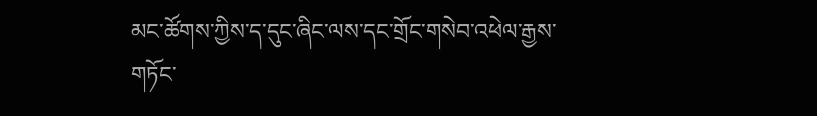མང་ཚོགས་ཀྱིས་ད་དུང་ཞིང་ལས་དང་གྲོང་གསེབ་འཕེལ་རྒྱས་གཏོང་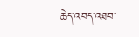ཆེད་འབད་འཐབ་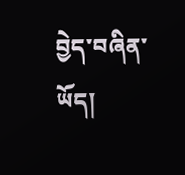བྱེད་བཞིན་ཡོད།